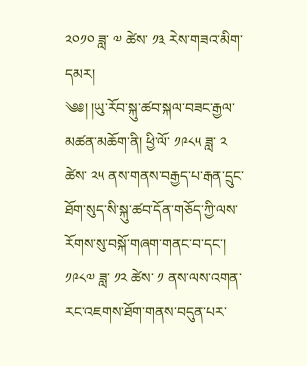༢༠༡༠ ཟླ་ ༧ ཚེས་ ༡༣ རེས་གཟའ་མིག་དམར།
༄༅། །ཡུ་རོབ་སྐུ་ཚབ་སྐལ་བཟང་རྒྱལ་མཚན་མཆོག་ནི། ཕྱི་ལོ་ ༡༩༨༥ ཟླ་ ༢ ཚེས་ ༢༥ ནས་གནས་བརྒྱད་པ་རྒན་དྲུང་ཐོག་སུད་སི་སྐུ་ཚབ་དོན་གཅོད་ཀྱི་ལས་རོགས་སུ་བསྐོ་གཞག་གནང་བ་དང་། ༡༩༨༧ ཟླ་ ༡༢ ཚེས་ ༡ ནས་ལས་འགན་རང་འཇགས་ཐོག་གནས་བདུན་པར་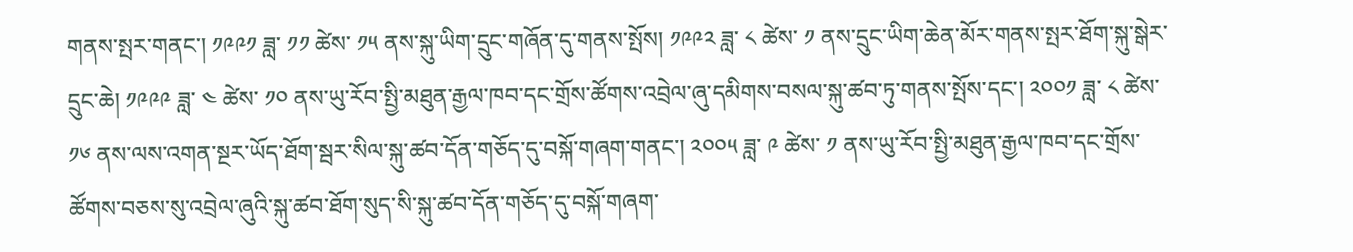གནས་སྤར་གནང་། ༡༩༩༡ ཟླ་ ༡༡ ཚེས་ ༡༥ ནས་སྐུ་ཡིག་དྲུང་གཞོན་དུ་གནས་སྤོས། ༡༩༩༢ ཟླ་ ༨ ཚེས་ ༡ ནས་དྲུང་ཡིག་ཆེན་མོར་གནས་སྤར་ཐོག་སྐུ་སྒེར་དྲུང་ཆེ། ༡༩༩༩ ཟླ་ ༤ ཚེས་ ༡༠ ནས་ཡུ་རོབ་སྤྱི་མཐུན་རྒྱལ་ཁབ་དང་གྲོས་ཚོགས་འབྲེལ་ཞུ་དམིགས་བསལ་སྐུ་ཚབ་ཏུ་གནས་སྤོས་དང་། ༢༠༠༡ ཟླ་ ༨ ཚེས་ ༡༦ ནས་ལས་འགན་སྔར་ཡོད་ཐོག་སྦར་སིལ་སྐུ་ཚབ་དོན་གཅོད་དུ་བསྐོ་གཞག་གནང་། ༢༠༠༥ ཟླ་ ༩ ཚེས་ ༡ ནས་ཡུ་རོབ་སྤྱི་མཐུན་རྒྱལ་ཁབ་དང་གྲོས་ཚོགས་བཅས་སུ་འབྲེལ་ཞུའི་སྐུ་ཚབ་ཐོག་སུད་སི་སྐུ་ཚབ་དོན་གཅོད་དུ་བསྐོ་གཞག་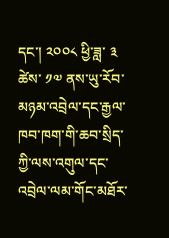དང་། ༢༠༠༨ ཕྱི་ཟླ་ ༣ ཚེས་ ༡༧ ནས་ཡུ་རོབ་མཉམ་འབྲེལ་དང་རྒྱལ་ཁབ་ཁག་གི་ཆབ་སྲིད་ཀྱི་ལས་འགུལ་དང་འབྲེལ་ལམ་གོང་མཐོར་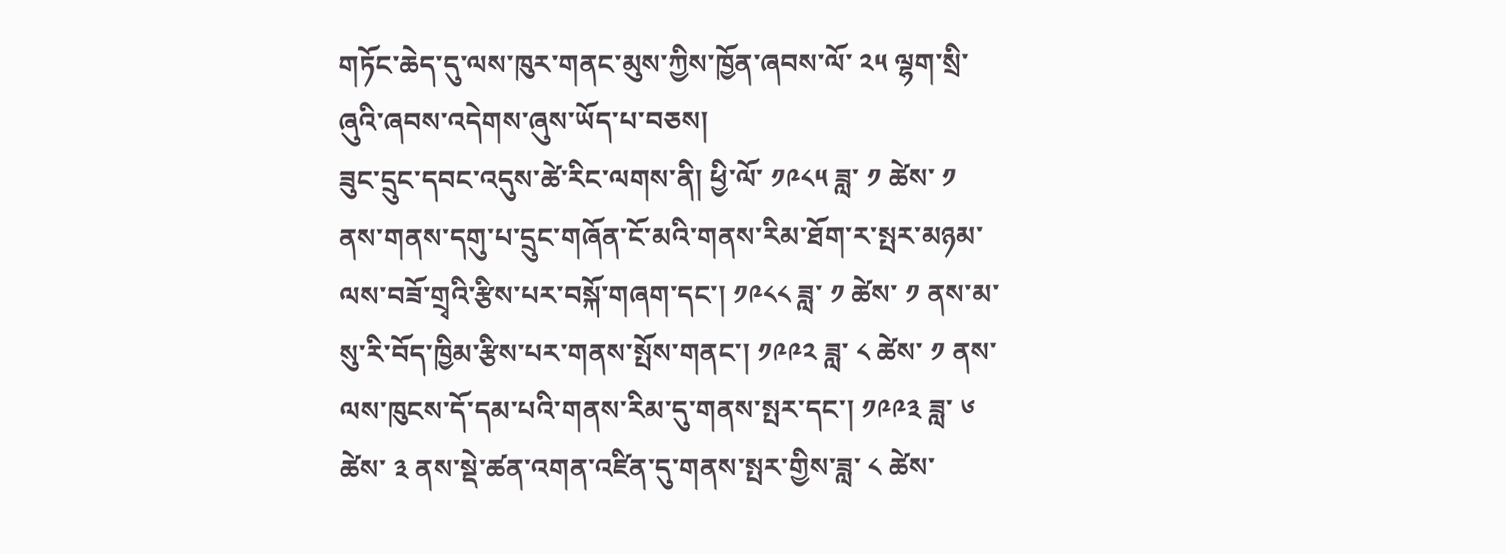གཏོང་ཆེད་དུ་ལས་ཁུར་གནང་མུས་ཀྱིས་ཁྱོན་ཞབས་ལོ་ ༢༥ ལྷག་སྲི་ཞུའི་ཞབས་འདེགས་ཞུས་ཡོད་པ་བཅས།
ཟུང་དྲུང་དབང་འདུས་ཚེ་རིང་ལགས་ནི། ཕྱི་ལོ་ ༡༩༨༥ ཟླ་ ༡ ཚེས་ ༡ ནས་གནས་དགུ་པ་དྲུང་གཞོན་ངོ་མའི་གནས་རིམ་ཐོག་ར་སྤར་མཉམ་ལས་བཟོ་གྲྭའི་རྩིས་པར་བསྐོ་གཞག་དང་། ༡༩༨༨ ཟླ་ ༡ ཚེས་ ༡ ནས་མ་སུ་རི་བོད་ཁྱིམ་རྩིས་པར་གནས་སྤོས་གནང་། ༡༩༩༢ ཟླ་ ༨ ཚེས་ ༡ ནས་ལས་ཁུངས་དོ་དམ་པའི་གནས་རིམ་དུ་གནས་སྤར་དང་། ༡༩༩༣ ཟླ་ ༦ ཚེས་ ༣ ནས་སྡེ་ཚན་འགན་འཛིན་དུ་གནས་སྤར་གྱིས་ཟླ་ ༨ ཚེས་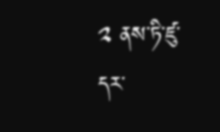༢ ནས་ཏི་ཛུ་དར་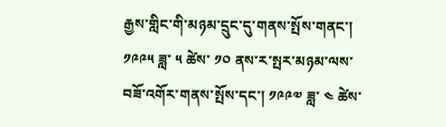རྒྱས་གླིང་གི་མཉམ་དྲུང་དུ་གནས་སྤོས་གནང་། ༡༩༩༥ ཟླ་ ༥ ཚེས་ ༡༠ ནས་ར་སྤར་མཉམ་ལས་བཟོ་འགོར་གནས་སྤོས་དང་། ༡༩༩༧ ཟླ་ ༤ ཚེས་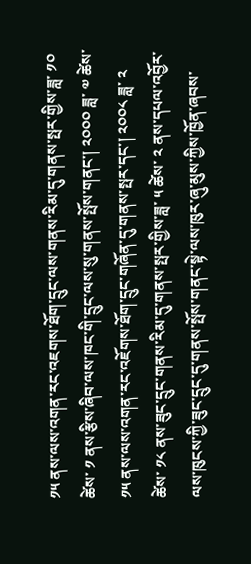༡༥ ནས་ལས་འགན་རང་འཇགས་ཐོག་དྲུང་ལས་གནས་རིམ་དུ་གནས་སྤར་གྱིས་ཟླ་ ༡༠ ཚེས་ ༡ ནས་རྩིས་ཞིབ་ལས་ཁང་གི་དྲུང་ལས་སུ་གནས་སྤོས་གནང་། ༢༠༠༠ ཟླ་ ༧ ཚེས་ ༡༥ ནས་ལས་འགན་རང་འཇོགས་ཐོག་དྲུང་གཞོན་དུ་གནས་སྤར་དང་། ༢༠༠༨ ཟླ་ ༢ ཚེས་ ༡༨ ནས་ཟུང་དྲུང་གནས་རིམ་དུ་གནས་སྤར་གྱིས་ཟླ་ ༥ ཚེས་ ༢ ནས་དཔལ་འབྱོར་ལས་ཁུངས་ཀྱི་ཟུང་དྲུང་དུ་གནས་སྤོས་གནང་སྟེ་ལས་ཁུར་ཞུ་མུས་ཀྱིས་ཁྱོན་ཞབས་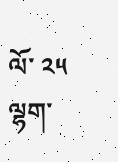ལོ་ ༢༥ ལྷག་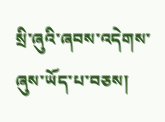སྲི་ཞུའི་ཞབས་འདེགས་ཞུས་ཡོད་པ་བཅས།